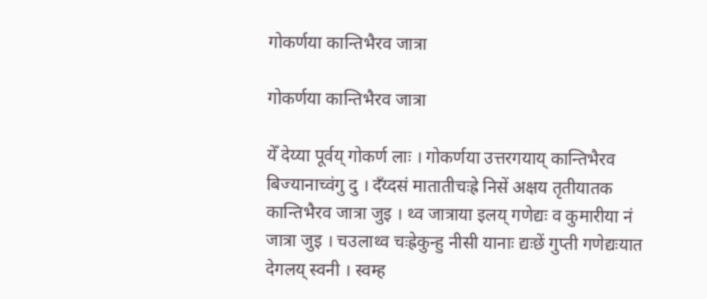गोकर्णया कान्तिभैरव जात्रा

गोकर्णया कान्तिभैरव जात्रा

येँ देय्या पूर्वय् गोकर्ण लाः । गोकर्णया उत्तरगयाय् कान्तिभैरव बिज्यानाच्वंगु दु । दँय्दसं मातातीचःह्रे निसें अक्षय तृतीयातक कान्तिभैरव जात्रा जुइ । थ्व जात्राया इलय् गणेद्यः व कुमारीया नं जात्रा जुइ । चउलाथ्व चःह्रेकुन्हु नीसी यानाः द्यःछें गुप्ती गणेद्यःयात देगलय् स्वनी । स्वम्ह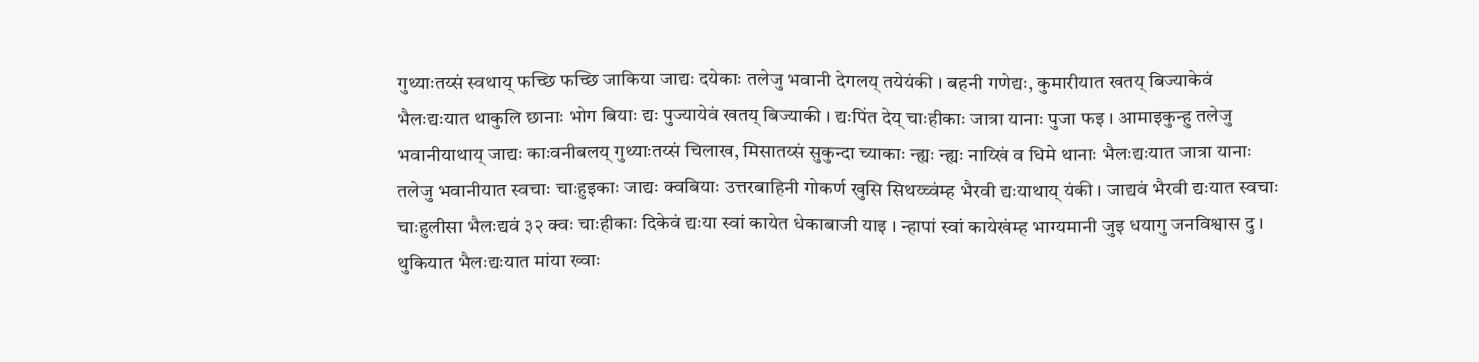गुथ्याःतय्सं स्वथाय् फच्छि फच्छि जाकिया जाद्यः दयेकाः तलेजु भवानी देगलय् तयेयंकी । बहनी गणेद्यः, कुमारीयात खतय् बिज्याकेवं भैलःद्यःयात थाकुलि छानाः भोग बियाः द्यः पुज्यायेवं खतय् बिज्याकी । द्यःपिंत देय् चाःहीकाः जात्रा यानाः पुजा फइ । आमाइकुन्हु तलेजु भवानीयाथाय् जाद्यः काःवनीबलय् गुथ्याःतय्सं चिलाख, मिसातय्सं सुकुन्दा च्याकाः न्ह्यः न्ह्यः नाय्खिं व धिमे थानाः भैलःद्यःयात जात्रा यानाः तलेजु भवानीयात स्वचाः चाःहुइकाः जाद्यः क्वबियाः उत्तरबाहिनी गोकर्ण खुसि सिथय्च्वंम्ह भैरवी द्यःयाथाय् यंकी । जाद्यवं भैरवी द्यःयात स्वचाः चाःहुलीसा भैलःद्यवं ३२ क्वः चाःहीकाः दिकेवं द्यःया स्वां कायेत धेकाबाजी याइ । न्हापां स्वां कायेखंम्ह भाग्यमानी जुइ धयागु जनविश्वास दु । थुकियात भैलःद्यःयात मांया ख्वाः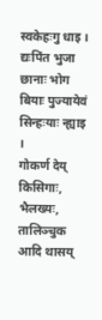स्वकेहःगु धाइ । द्यःपिंत भुजा छानाः भोग बियाः पुज्यायेवं सिन्हःयाः न्ह्याइ ।
गोकर्ण देय् किसिगाः, भैलख्यः, तालिञ्चुक आदि थासय्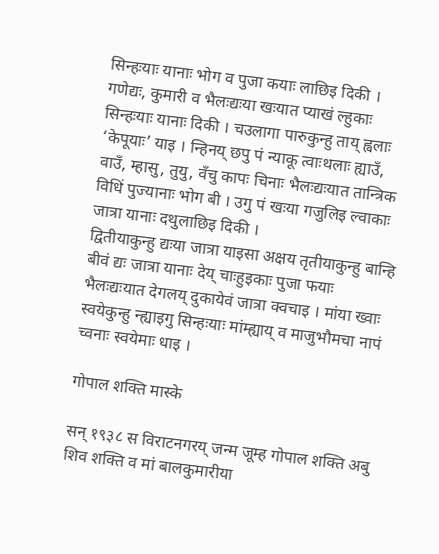सिन्हःयाः यानाः भोग व पुजा कयाः लाछिइ दिकी । गणेद्यः, कुमारी व भैलःद्यःया खःयात प्याखं ल्हुकाः सिन्हःयाः यानाः दिकी । चउलागा पारुकुन्हु ताय् ह्वलाः ‘केपूयाः’ याइ । न्हिनय् छपु पं न्याकू त्वाःथलाः ह्याउँ, वाउँ, म्हासु, तुयु, वँचु कापः चिनाः भैलःद्यःयात तान्त्रिक विधिं पुज्यानाः भोग बी । उगु पं खःया गजुलिइ ल्वाकाः जात्रा यानाः दथुलाछिइ दिकी ।
द्वितीयाकुन्हु द्यःया जात्रा याइसा अक्षय तृतीयाकुन्हु बान्हि बीवं द्यः जात्रा यानाः देय् चाःहुइकाः पुजा फयाः भैलःद्यःयात देगलय् दुकायेवं जात्रा क्वचाइ । मांया ख्वाः स्वयेकुन्हु न्ह्याइगु सिन्हःयाः मांम्ह्याय् व माजुभौमचा नापं च्वनाः स्वयेमाः धाइ ।

गोपाल शक्ति मास्के

सन् १९३८ स विराटनगरय् जन्म जूम्ह गोपाल शक्ति अबु शिव शक्ति व मां बालकुमारीया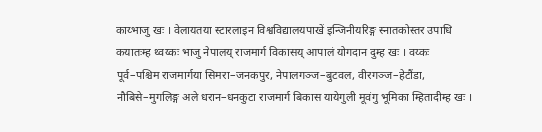काय्भाजु खः । वेलायतया स्टारलाइन विश्वविद्यालयपाखें इन्जिनीयरिङ्ग स्नातकोस्तर उपाधि कयातःम्ह थ्वय्कः भाजु नेपालय् राजमार्ग विकासय् आपालं योगदान दुम्ह खः । वय्कः पूर्व–पश्चिम राजमार्गया सिमरा–जनकपुर, नेपालगञ्ज–बुटवल, वीरगञ्ज–हेटौंडा, नौबिसे–मुगलिङ्ग अले धरान–धनकुटा राजमार्ग बिकास यायेगुली मूवंगु भूमिका म्हितादीम्ह खः ।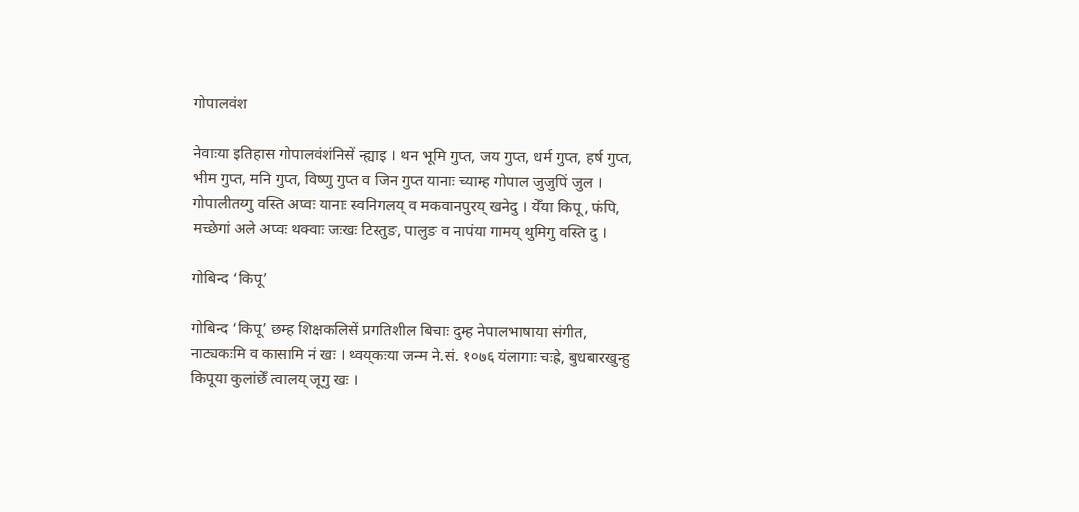गोपालवंश

नेवाःया इतिहास गोपालवंशंनिसें न्ह्याइ । थन भूमि गुप्त, जय गुप्त, धर्म गुप्त, हर्ष गुप्त, भीम गुप्त, मनि गुप्त, विष्णु गुप्त व जिन गुप्त यानाः च्याम्ह गोपाल जुजुपिं जुल । गोपालीतय्गु वस्ति अप्वः यानाः स्वनिगलय् व मकवानपुरय् खनेदु । येँया किपू, फंपि, मच्छेगां अले अप्वः थक्वाः जःखः टिस्तुङ, पालुङ व नापंया गामय् थुमिगु वस्ति दु ।

गोबिन्द ‘किपू’

गोबिन्द ‘किपू’ छम्ह शिक्षकलिसें प्रगतिशील बिचाः दुम्ह नेपालभाषाया संगीत, नाट्यकःमि व कासामि नं खः । थ्वय्‌कःया जन्म ने.सं. १०७६ यंलागाः चःह्रे, बुधबारखुन्हु किपूया कुलांछेँ त्वालय्‌ जूगु खः ।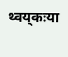थ्वय्‌कःया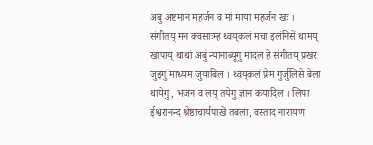अबु अष्टमान महर्जन व मां माया महर्जन खः ।
संगीतय्‌ मन क्वसाःम्ह थ्वय्‌कलं मचा इलंनिसें थामय्‌ खापाय्‌ थाथां अबुं न्यानाब्यूगु मादल हे संगीतय्‌ प्रखर जुइगु माध्यम जुयाबिल । थ्वय्‌कलं प्रेम गुर्जुलिसे बेला थायेगु, भजन व लय्‌ तयेगु ज्ञान कयादिल । लिपा ईश्वरानन्द श्रेष्ठाचार्यपाखें तबला, वस्ताद नारायण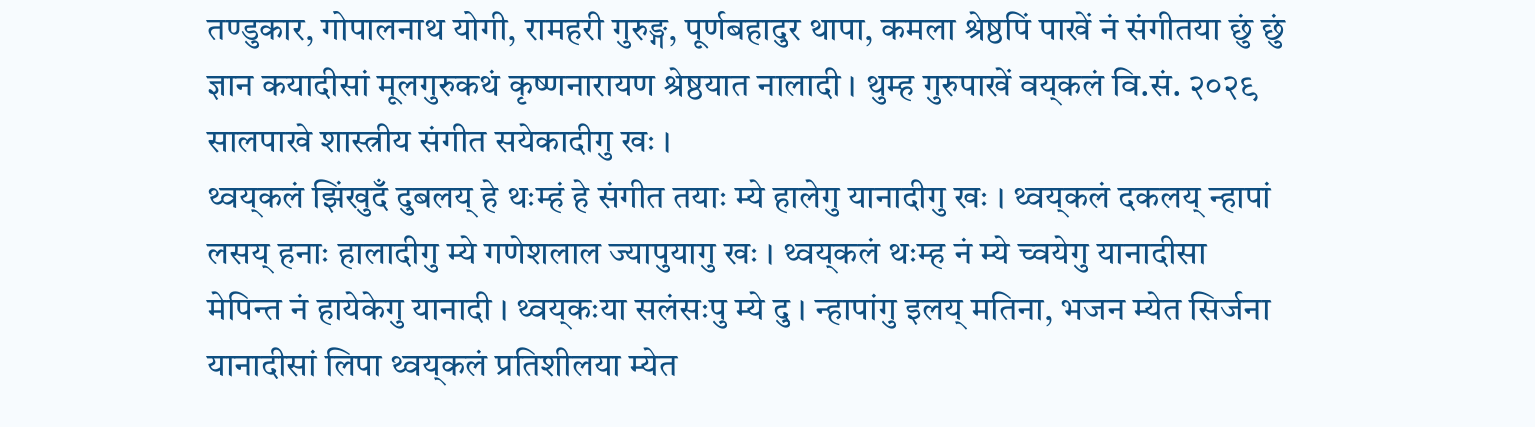तण्डुकार, गोपालनाथ योगी, रामहरी गुरुङ्ग, पूर्णबहादुर थापा, कमला श्रेष्ठपिं पाखें नं संगीतया छुं छुं ज्ञान कयादीसां मूलगुरुकथं कृष्णनारायण श्रेष्ठयात नालादी । थुम्ह गुरुपाखें वय्‌कलं वि.सं. २०२९ सालपाखे शास्त्रीय संगीत सयेकादीगु खः ।
थ्वय्‌कलं झिंखुदँ दुबलय्‌ हे थःम्हं हे संगीत तयाः म्ये हालेगु यानादीगु खः । थ्वय्‌कलं दकलय्‌ न्हापां लसय्‌ हनाः हालादीगु म्ये गणेशलाल ज्यापुयागु खः । थ्वय्‌कलं थःम्ह नं म्ये च्वयेगु यानादीसा मेपिन्त नं हायेकेगु यानादी । थ्वय्‌कःया सलंसःपु म्ये दु । न्हापांगु इलय्‌ मतिना, भजन म्येत सिर्जना यानादीसां लिपा थ्वय्‌कलं प्रतिशीलया म्येत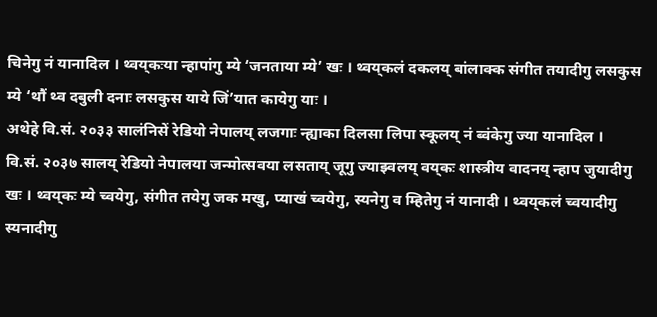चिनेगु नं यानादिल । थ्वय्‌कःया न्हापांगु म्ये ‘जनताया म्ये’ खः । थ्वय्‌कलं दकलय्‌ बांलाक्क संगीत तयादीगु लसकुस म्ये ‘थौं थ्व दबुली दनाः लसकुस याये जिं’यात कायेगु याः ।
अथेहे वि.सं. २०३३ सालंनिसें रेडियो नेपालय्‌ लजगाः न्ह्याका दिलसा लिपा स्कूलय्‌ नं ब्वंकेगु ज्या यानादिल । वि.सं. २०३७ सालय्‌ रेडियो नेपालया जन्मोत्सवया लसताय्‌ जूगु ज्याझ्वलय्‌ वय्‌कः शास्त्रीय वादनय्‌ न्हाप जुयादीगु खः । थ्वय्‌कः म्ये च्वयेगु, संगीत तयेगु जक मखु, प्याखं च्वयेगु, स्यनेगु व म्हितेगु नं यानादी । थ्वय्‌कलं च्वयादीगु स्यनादीगु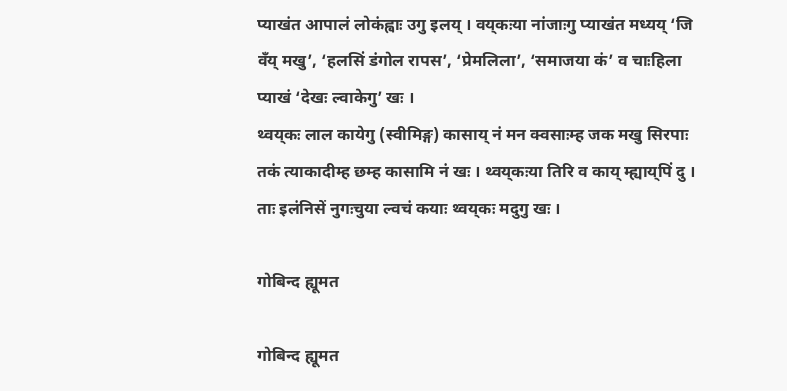प्याखंत आपालं लोकंह्वाः उगु इलय्‌ । वय्‌कःया नांजाःगु प्याखंत मध्यय्‌ ‘जि वँय्‌ मखु’, ‘हलसिं डंगोल रापस’, ‘प्रेमलिला’, ‘समाजया कं’ व चाःहिला प्याखं ‘देखः ल्वाकेगु’ खः ।
थ्वय्‌कः लाल कायेगु (स्वीमिङ्ग) कासाय्‌ नं मन क्वसाःम्ह जक मखु सिरपाः तकं त्याकादीम्ह छम्ह कासामि नं खः । थ्वय्‌कःया तिरि व काय्‌ म्ह्याय्‌पिं दु । ताः इलंनिसें नुगःचुया ल्वचं कयाः थ्वय्‌कः मदुगु खः ।

गोबिन्द ह्यूमत

गोबिन्द ह्यूमत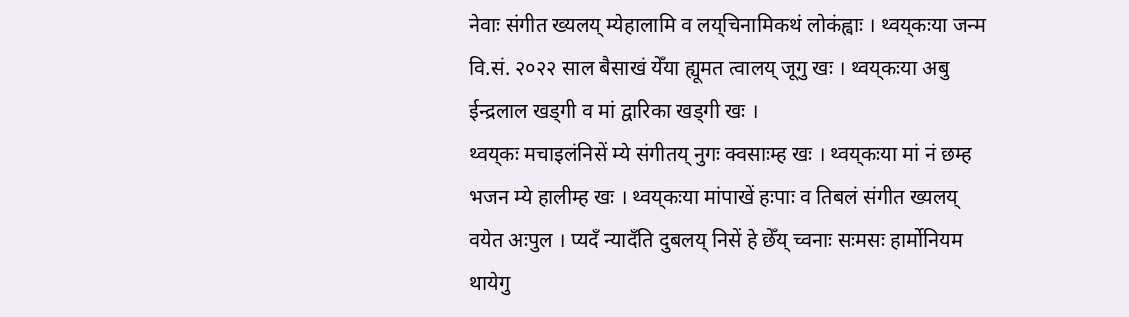नेवाः संगीत ख्यलय्‌ म्येहालामि व लय्‌चिनामिकथं लोकंह्वाः । थ्वय्‌कःया जन्म वि.सं. २०२२ साल बैसाखं येँया ह्यूमत त्वालय्‌ जूगु खः । थ्वय्‌कःया अबु ईन्द्रलाल खड्गी व मां द्वारिका खड्गी खः ।
थ्वय्‌कः मचाइलंनिसें म्ये संगीतय्‌ नुगः क्वसाःम्ह खः । थ्वय्‌कःया मां नं छम्ह भजन म्ये हालीम्ह खः । थ्वय्‌कःया मांपाखें हःपाः व तिबलं संगीत ख्यलय्‌ वयेत अःपुल । प्यदँ न्यादँति दुबलय्‌ निसें हे छेँय्‌ च्वनाः सःमसः हार्मोनियम थायेगु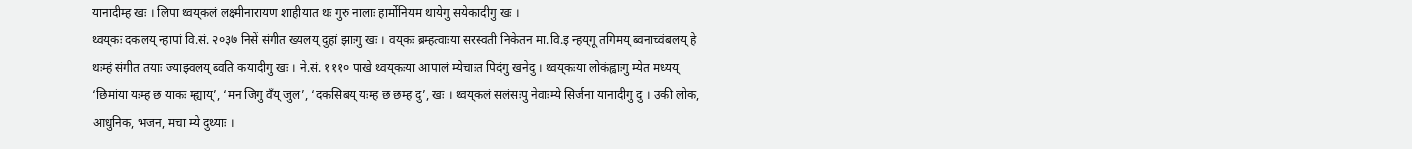यानादीम्ह खः । लिपा थ्वय्‌कलं लक्ष्मीनारायण शाहीयात थः गुरु नालाः हार्मोनियम थायेगु सयेकादीगु खः ।
थ्वय्‌कः दकलय्‌ न्हापां वि.सं. २०३७ निसें संगीत ख्यलय्‌ दुहां झाःगु खः । वय्‌कः ब्रम्हत्वाःया सरस्वती निकेतन मा.वि.इ न्हय्‌गू तगिमय्‌ ब्वनाच्वंबलय्‌ हे थःम्हं संगीत तयाः ज्याझ्वलय्‌ ब्वति कयादीगु खः । ने.सं. १११० पाखे थ्वय्‌कःया आपालं म्येचाःत पिदंगु खनेदु । थ्वय्‌कःया लोकंह्वाःगु म्येत मध्यय्‌ ‘छिमांया यःम्ह छ याकः म्ह्याय्‌’, ‘मन जिगु वँय्‌ जुल’, ‘दकसिबय्‌ यःम्ह छ छम्ह दु’, खः । थ्वय्‌कलं सलंसःपु नेवाःम्ये सिर्जना यानादीगु दु । उकी लोक, आधुनिक, भजन, मचा म्ये दुथ्याः ।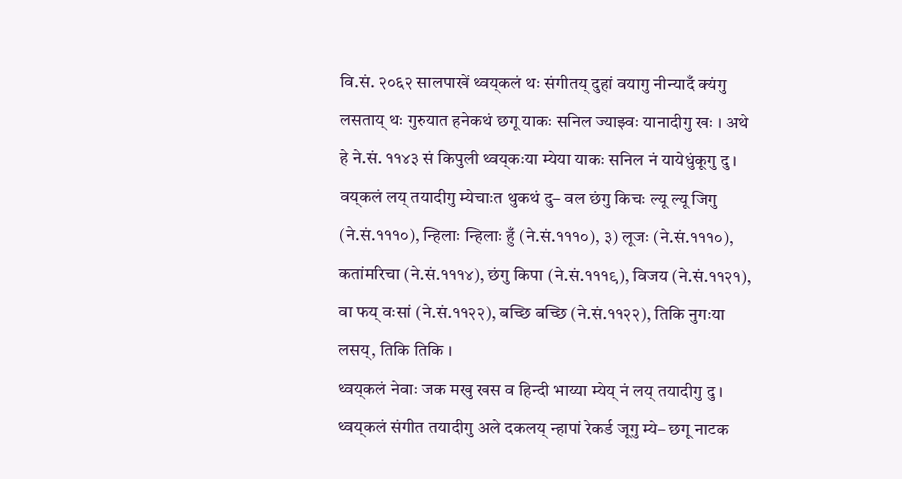वि.सं. २०६२ सालपाखें थ्वय्‌कलं थः संगीतय्‌ दुहां वयागु नीन्यादँ क्यंगु लसताय्‌ थः गुरुयात हनेकथं छगू याकः सनिल ज्याझ्वः यानादीगु खः । अथे हे ने.सं. ११४३ सं किपुली थ्वय्‌कःया म्येया याकः सनिल नं यायेधुंकूगु दु । वय्‌कलं लय्‌ तयादीगु म्येचाःत थुकथं दु– वल छंगु किचः ल्यू ल्यू जिगु (ने.सं.१११०), न्हिलाः न्हिलाः हुँ (ने.सं.१११०), ३) लूजः (ने.सं.१११०), कतांमरिचा (ने.सं.१११४), छंगु किपा (ने.सं.१११९), विजय (ने.सं.११२१), वा फय्‌ वःसां (ने.सं.११२२), बच्छि बच्छि (ने.सं.११२२), तिकि नुगःया लसय्‌, तिकि तिकि ।
थ्वय्‌कलं नेवाः जक मखु खस व हिन्दी भाय्या म्येय्‌ नं लय्‌ तयादीगु दु । थ्वय्‌कलं संगीत तयादीगु अले दकलय्‌ न्हापां रेकर्ड जूगु म्ये– छगू नाटक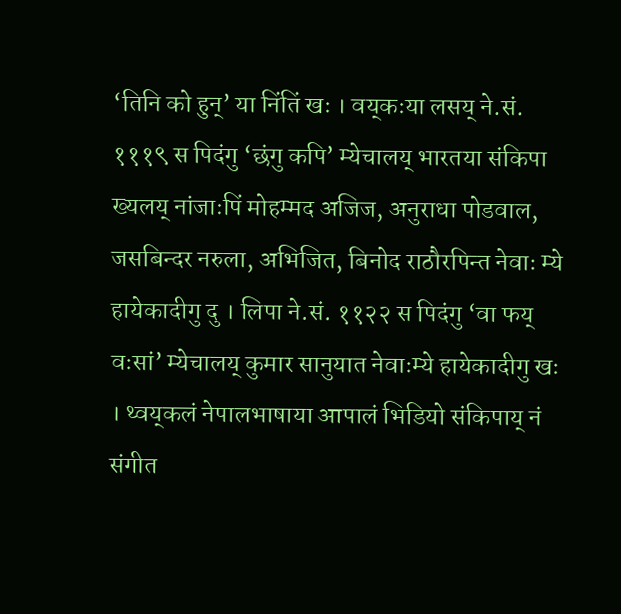‘तिनि को हुन्‌’ या निंतिं खः । वय्‌कःया लसय्‌ ने.सं. १११९ स पिदंगु ‘छंगु कपि’ म्येचालय्‌ भारतया संकिपा ख्यलय्‌ नांजाःपिं मोहम्मद अजिज, अनुराधा पोडवाल, जसबिन्दर नरुला, अभिजित, बिनोद राठौरपिन्त नेवाः म्ये हायेकादीगु दु । लिपा ने.सं. ११२२ स पिदंगु ‘वा फय्‌ वःसां’ म्येचालय्‌ कुमार सानुयात नेवाःम्ये हायेकादीगु खः । थ्वय्‌कलं नेपालभाषाया आपालं भिडियो संकिपाय्‌ नं संगीत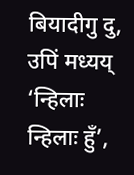बियादीगु दु, उपिं मध्यय्‌ ‘न्हिलाः न्हिलाः हुँ’,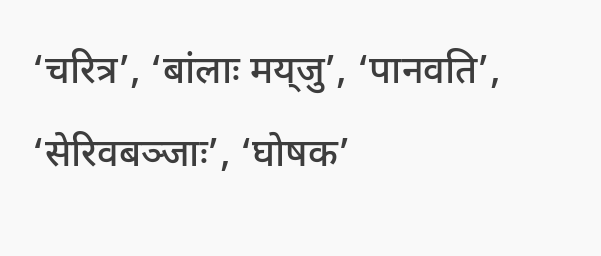‘चरित्र’, ‘बांलाः मय्‌जु’, ‘पानवति’, ‘सेरिवबञ्जाः’, ‘घोषक’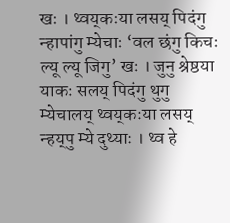खः । थ्वय्‌कःया लसय्‌ पिदंगु न्हापांगु म्येचाः ‘वल छंगु किचः ल्यू ल्यू जिगु’ खः । जुनु श्रेष्ठया याकः सलय्‌ पिदंगु थुगु म्येचालय्‌ थ्वय्‌कःया लसय्‌ न्हय्‌पु म्ये दुथ्याः । थ्व हे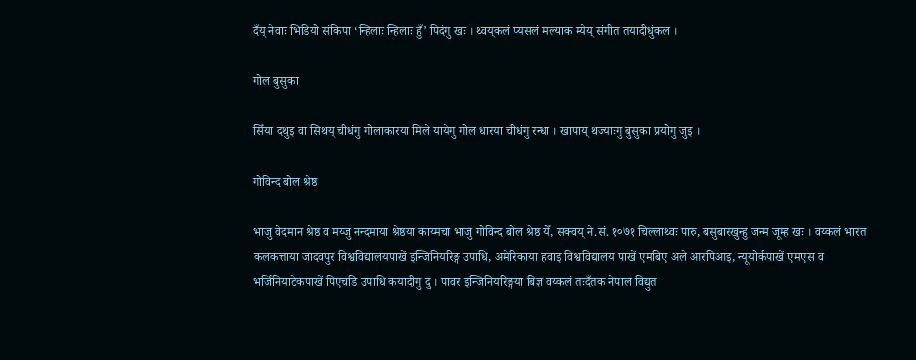दँय्‌ नेवाः भिडियो संकिपा ‘न्हिलाः न्हिलाः हुँ’ पिदंगु खः । थ्वय्‌कलं प्यसलं मल्याक म्येय्‌ संगीत तयादीधुंकल ।

गोल बुसुका

सिँया दथुइ वा सिथय् चीधंगु गोलाकारया मिले यायेगु गोल धारया चीधंगु रन्धा । खापाय् थज्याःगु बुसुका प्रयोगु जुइ ।

गोविन्द बोल श्रेष्ठ

भाजु वेदमान श्रेष्ठ व मय्जु नन्दमाया श्रेष्ठया काय्मचा भाजु गोविन्द बोल श्रेष्ठ येँ, सक्वय् ने.सं. १०७१ चिल्लाथ्वः पारु, बसुबारखुन्हु जन्म जूम्ह खः । वय्कलं भारत कलकत्ताया जादवपुर विश्वविद्यालयपाखें इन्जिनियरिङ्ग उपाधि, अमेरिकाया हवाइ विश्वविद्यालय पाखें एमबिए अले आरपिआइ, न्यूयोर्कपाखें एमएस व भर्जिनियाटेकपाखें पिएचडि उपाधि कयादीगु दु । पावर इन्जिनियरिङ्गया बिज्ञ वय्कलं तःदँतक नेपाल विद्युत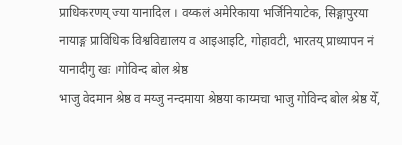प्राधिकरणय् ज्या यानादिल । वय्कलं अमेरिकाया भर्जिनियाटेक, सिङ्गापुरया नायाङ्ग प्राविधिक विश्वविद्यालय व आइआइटि, गोहावटी, भारतय् प्राध्यापन नं यानादीगु खः ।गोविन्द बोल श्रेष्ठ
भाजु वेदमान श्रेष्ठ व मय्जु नन्दमाया श्रेष्ठया काय्मचा भाजु गोविन्द बोल श्रेष्ठ येँ,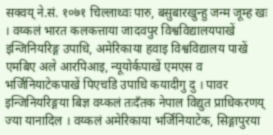सक्वय् ने.सं. १०७१ चिल्लाथ्वः पारु, बसुबारखुन्हु जन्म जूम्ह खः । वय्कलं भारत कलकत्ताया जादवपुर विश्वविद्यालयपाखें इन्जिनियरिङ्ग उपाधि, अमेरिकाया हवाइ विश्वविद्यालय पाखें एमबिए अले आरपिआइ, न्यूयोर्कपाखें एमएस व भर्जिनियाटेकपाखें पिएचडि उपाधि कयादीगु दु । पावर इन्जिनियरिङ्गया बिज्ञ वय्कलं तःदँतक नेपाल विद्युत प्राधिकरणय् ज्या यानादिल । वय्कलं अमेरिकाया भर्जिनियाटेक, सिङ्गापुरया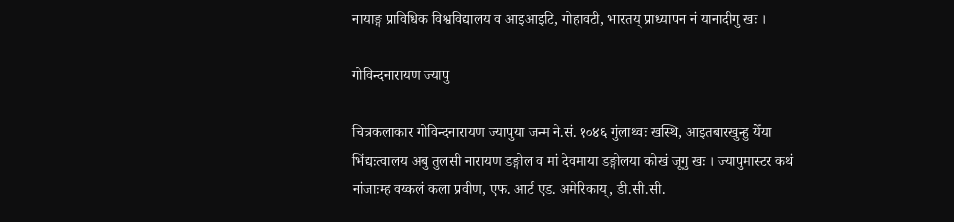नायाङ्ग प्राविधिक विश्वविद्यालय व आइआइटि, गोहावटी, भारतय् प्राध्यापन नं यानादीगु खः ।

गोविन्दनारायण ज्यापु

चित्रकलाकार गोविन्दनारायण ज्यापुया जन्म ने.सं. १०४६ गुंलाथ्वः खस्थि, आइतबारखुन्हु येँया भिंद्यःत्वालय अबु तुलसी नारायण डङ्गोल व मां देवमाया डङ्गोलया कोखं जूगु खः । ज्यापुमास्टर कथं नांजाःम्ह वय्कलं कला प्रवीण, एफ. आर्ट एड. अमेरिकाय्, डी.सी.सी.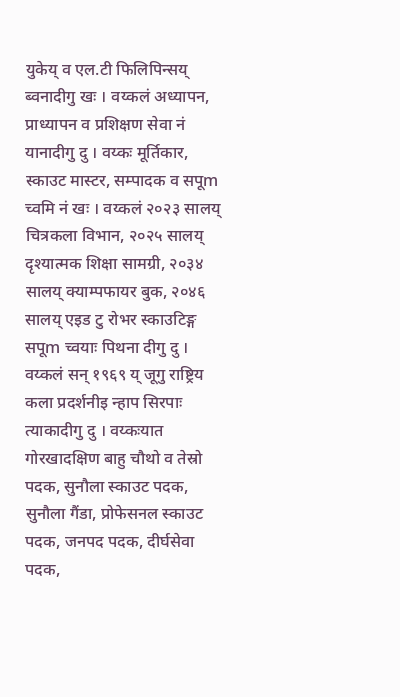युकेय् व एल.टी फिलिपिन्सय् ब्वनादीगु खः । वय्कलं अध्यापन, प्राध्यापन व प्रशिक्षण सेवा नं यानादीगु दु । वय्कः मूर्तिकार, स्काउट मास्टर, सम्पादक व सपूm च्वमि नं खः । वय्कलं २०२३ सालय् चित्रकला विभान, २०२५ सालय् दृश्यात्मक शिक्षा सामग्री, २०३४ सालय् क्याम्पफायर बुक, २०४६ सालय् एइड टु रोभर स्काउटिङ्ग सपूm च्वयाः पिथना दीगु दु ।
वय्कलं सन् १९६९ य् जूगु राष्ट्रिय कला प्रदर्शनीइ न्हाप सिरपाः त्याकादीगु दु । वय्कःयात गोरखादक्षिण बाहु चौथो व तेस्रो पदक, सुनौला स्काउट पदक, सुनौला गैंडा, प्रोफेसनल स्काउट पदक, जनपद पदक, दीर्घसेवा पदक,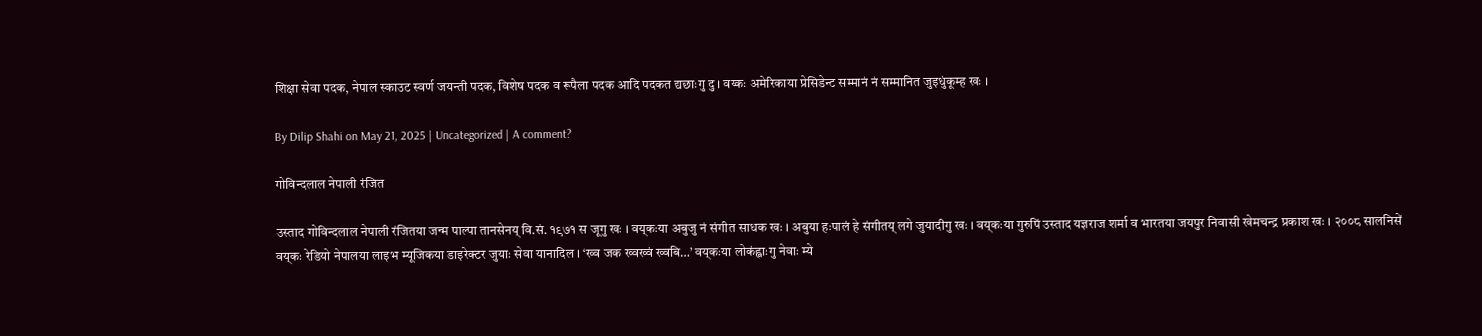शिक्षा सेवा पदक, नेपाल स्काउट स्वर्ण जयन्ती पदक, विशेष पदक व रूपैला पदक आदि पदकत द्यछाःगु दु । वय्कः अमेरिकाया प्रेसिडेन्ट सम्मानं नं सम्मानित जुइधुंकूम्ह खः ।

By Dilip Shahi on May 21, 2025 | Uncategorized | A comment?

गोविन्दलाल नेपाली रंजित

उस्ताद गोविन्दलाल नेपाली रंजितया जन्म पाल्पा तानसेनय्‌ वि.सं. १९७१ स जूगु खः । वय्‌कःया अबुजु नं संगीत साधक खः । अबुया हःपालं हे संगीतय्‌ लगे जुयादीगु खः । वय्‌कःया गुरुपिं उस्ताद यज्ञराज शर्मा व भारतया जयपुर निवासी खेमचन्द्र प्रकाश खः । २००८ सालनिसें वय्‌कः रेडियो नेपालया लाइभ म्यूजिकया डाइरेक्टर जुयाः सेवा यानादिल । ‘ख्व जक ख्वख्वं ख्वबि…’ वय्‌कःया लोकंह्वाःगु नेवाः म्ये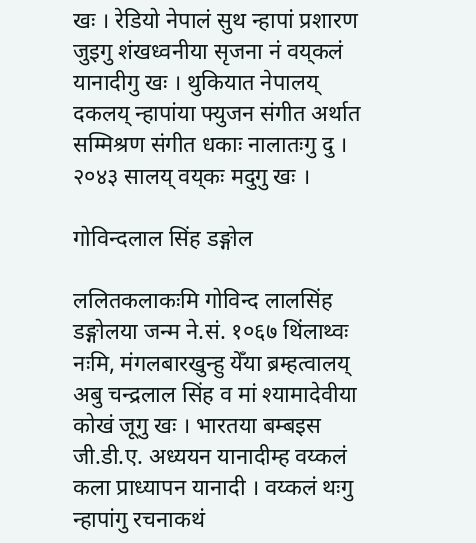खः । रेडियो नेपालं सुथ न्हापां प्रशारण जुइगु शंखध्वनीया सृजना नं वय्‌कलं यानादीगु खः । थुकियात नेपालय्‌ दकलय्‌ न्हापांया फ्युजन संगीत अर्थात सम्मिश्रण संगीत धकाः नालातःगु दु । २०४३ सालय्‌ वय्‌कः मदुगु खः ।

गोविन्दलाल सिंह डङ्गोल

ललितकलाकःमि गोविन्द लालसिंह डङ्गोलया जन्म ने.सं. १०६७ थिंलाथ्वः नःमि, मंगलबारखुन्हु येँया ब्रम्हत्वालय् अबु चन्द्रलाल सिंह व मां श्यामादेवीया कोखं जूगु खः । भारतया बम्बइस जी.डी.ए. अध्ययन यानादीम्ह वय्कलं कला प्राध्यापन यानादी । वय्कलं थःगु न्हापांगु रचनाकथं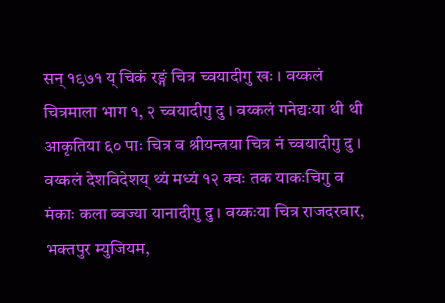सन् १९७१ य् चिकं रङ्गं चित्र च्वयादीगु खः । वय्कलं चित्रमाला भाग १, २ च्वयादीगु दु । वय्कलं गनेद्यःया थी थी आकृतिया ६० पाः चित्र व श्रीयन्त्रया चित्र नं च्वयादीगु दु । वय्कलं देशविदेशय् थ्यं मध्यं १२ क्वः तक याकःचिगु व मंकाः कला ब्वज्या यानादीगु दु । वय्कःया चित्र राजदरवार, भक्तपुर म्युजियम,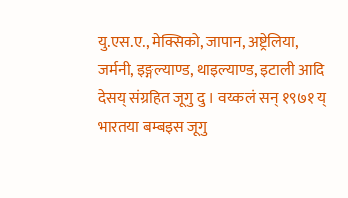यु.एस.ए., मेक्सिको, जापान, अष्ट्रेलिया, जर्मनी, इङ्गल्याण्ड, थाइल्याण्ड, इटाली आदि देसय् संग्रहित जूगु दु । वय्कलं सन् १९७१ य् भारतया बम्बइस जूगु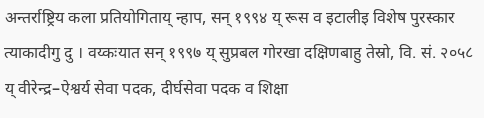अन्तर्राष्ट्रिय कला प्रतियोगिताय् न्हाप, सन् १९९४ य् रूस व इटालीइ विशेष पुरस्कार त्याकादीगु दु । वय्कःयात सन् १९९७ य् सुप्रबल गोरखा दक्षिणबाहु तेस्रो, वि. सं. २०५८ य् वीरेन्द्र–ऐश्वर्य सेवा पदक, दीर्घसेवा पदक व शिक्षा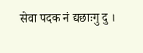सेवा पदक नं द्यछाःगु दु ।